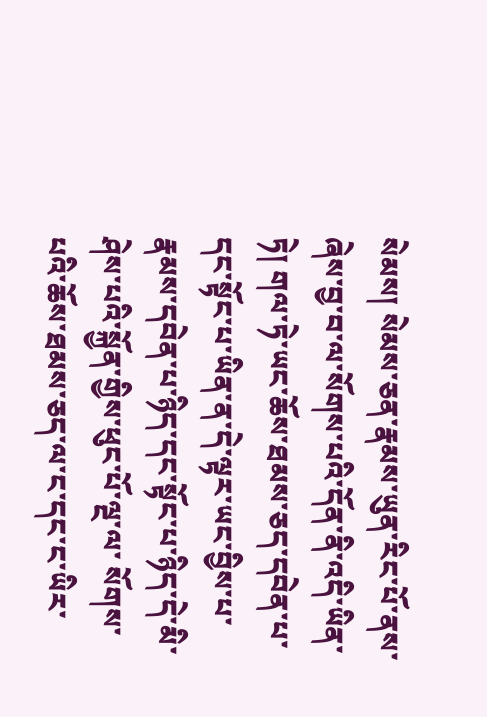སེམས། སེམས་ཅན་རྣམས་ཡུན་རིང་པོ་ནས་ཞེས་བྱ་བ་ལ་སོགས་པའི་དོན་ནི་འདི་ཡིན་ཏེ། གལ་ཏེ་ཡང་ཆོས་ཐམས་ཅད་དབེན་པ་དང་སྟོང་པ་ཡིན་ན་དེ་ལྟར་ཡང་བྱིས་པ་རྣམས་དབེན་པ་ཉིད་དང་སྟོང་པ་ཉིད་དེ་མི་ཤེས་པའི་སྐྱོན་གྱིས་ཕུང་པོ་ལྔ་ལ་ སོགས་པའི་ཆོས་ཐམས་ཅད་ལ་ང་དང་ང་ཡིར་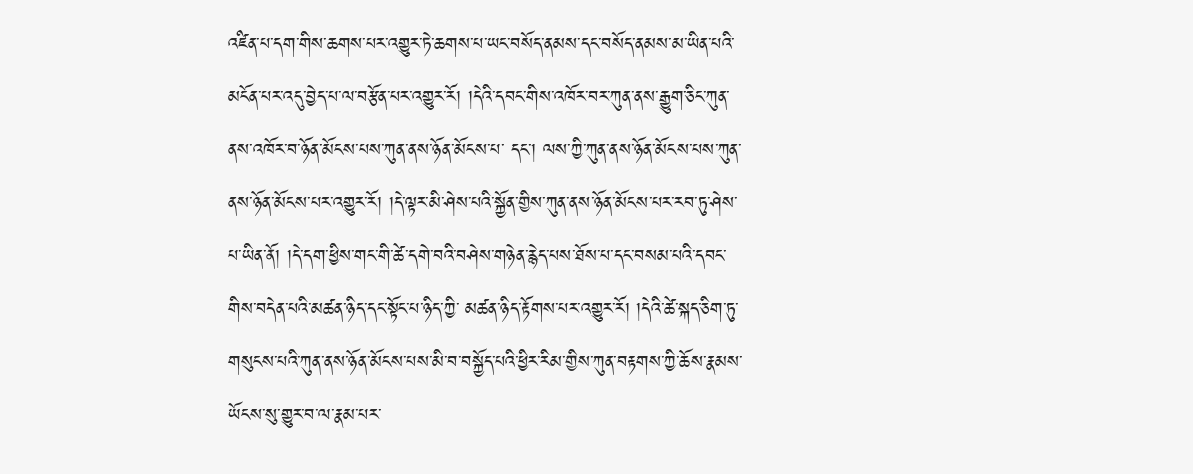འཛིན་པ་དག་གིས་ཆགས་པར་འགྱུར་ཏེ་ཆགས་པ་ཡང་བསོད་ནམས་དང་བསོད་ནམས་མ་ཡིན་པའི་མངོན་པར་འདུ་བྱེད་པ་ལ་བརྩོན་པར་འགྱུར་རོ། །དེའི་དབང་གིས་འཁོར་བར་ཀུན་ནས་རྒྱུག་ཅིང་ཀུན་ནས་འཁོར་བ་ཉོན་མོངས་པས་ཀུན་ནས་ཉོན་མོངས་པ་ དང་། ལས་ཀྱི་ཀུན་ནས་ཉོན་མོངས་པས་ཀུན་ནས་ཉོན་མོངས་པར་འགྱུར་རོ། །དེ་ལྟར་མི་ཤེས་པའི་སྐྱོན་གྱིས་ཀུན་ནས་ཉོན་མོངས་པར་རབ་ཏུ་ཤེས་པ་ཡིན་ནོ། །དེ་དག་ཕྱིས་གང་གི་ཚེ་དགེ་བའི་བཤེས་གཉེན་རྙེད་པས་ཐོས་པ་དང་བསམ་པའི་དབང་གིས་བདེན་པའི་མཚན་ཉིད་དང་སྟོང་པ་ཉིད་ཀྱི་ མཚན་ཉིད་རྟོགས་པར་འགྱུར་རོ། །དེའི་ཚེ་སྐད་ཅིག་ཏུ་གསུངས་པའི་ཀུན་ནས་ཉོན་མོངས་པས་མི་བ་བསྐྱོད་པའི་ཕྱིར་རིམ་གྱིས་ཀུན་བརྟགས་ཀྱི་ཆོས་རྣམས་ཡོངས་སུ་གྱུར་བ་ལ་རྣམ་པར་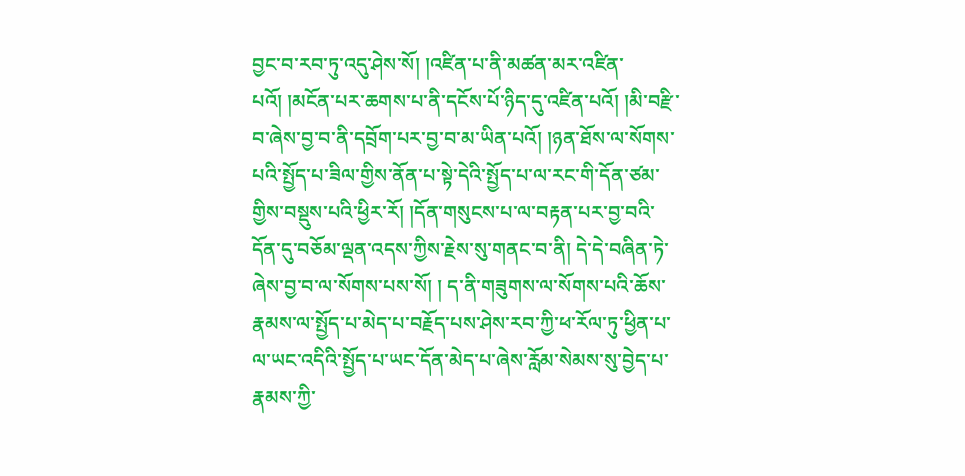བྱང་བ་རབ་ཏུ་འདུ་ཤེས་སོ། །འཛིན་པ་ནི་མཚན་མར་འཛིན་པའོ། །མངོན་པར་ཆགས་པ་ནི་དངོས་པོ་ཉིད་དུ་འཛིན་པའོ། །མི་བརྫི་ བ་ཞེས་བྱ་བ་ནི་དབྲོག་པར་བྱ་བ་མ་ཡིན་པའོ། །ཉན་ཐོས་ལ་སོགས་པའི་སྤྱོད་པ་ཟིལ་གྱིས་ནོན་པ་སྟེ་དེའི་སྤྱོད་པ་ལ་རང་གི་དོན་ཙམ་གྱིས་བསྡུས་པའི་ཕྱིར་རོ། །དོན་གསུངས་པ་ལ་བརྟན་པར་བྱ་བའི་དོན་དུ་བཅོམ་ལྡན་འདས་ཀྱིས་རྗེས་སུ་གནང་བ་ནི། དེ་དེ་བཞིན་ཏེ་ཞེས་བྱ་བ་ལ་སོགས་པས་སོ། ། ད་ནི་གཟུགས་ལ་སོགས་པའི་ཆོས་རྣམས་ལ་སྤྱོད་པ་མེད་པ་བརྗོད་པས་ཤེས་རབ་ཀྱི་ཕ་རོལ་ཏུ་ཕྱིན་པ་ལ་ཡང་འདིའི་སྤྱོད་པ་ཡང་དོན་མེད་པ་ཞེས་རློམ་སེམས་སུ་བྱེད་པ་རྣམས་ཀྱི་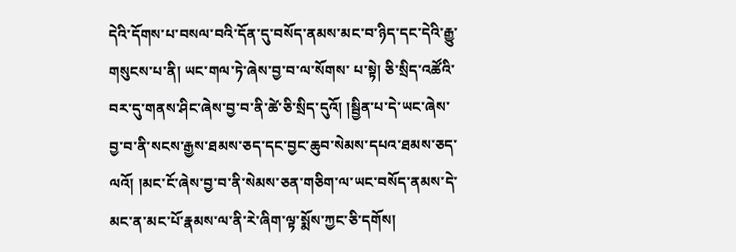དེའི་དོགས་པ་བསལ་བའི་དོན་དུ་བསོད་ནམས་མང་བ་ཉིད་དང་དེའི་རྒྱུ་གསུངས་པ་ནི། ཡང་གལ་ཏེ་ཞེས་བྱ་བ་ལ་སོགས་ པ་སྟེ། ཅི་སྲིད་འཚོའི་བར་དུ་གནས་ཤིང་ཞེས་བྱ་བ་ནི་ཚེ་ཅི་སྲིད་དུའོ། །སྦྱིན་པ་དེ་ཡང་ཞེས་བྱ་བ་ནི་སངས་རྒྱས་ཐམས་ཅད་དང་བྱང་ཆུབ་སེམས་དཔའ་ཐམས་ཅད་ལའོ། །མང་ངོ་ཞེས་བྱ་བ་ནི་སེམས་ཅན་གཅིག་ལ་ཡང་བསོད་ནམས་དེ་མང་ན་མང་པོ་རྣམས་ལ་ནི་རེ་ཞིག་ལྟ་སྨོས་ཀྱང་ཅི་དགོས།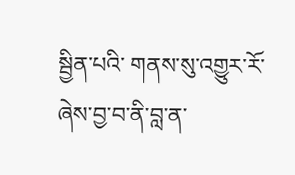སྦྱིན་པའི་ གནས་སུ་འགྱུར་རོ་ཞེས་བྱ་བ་ནི་བླ་ན་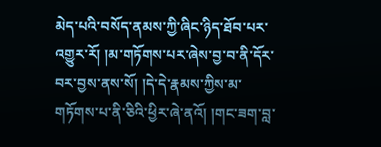མེད་པའི་བསོད་ནམས་ཀྱི་ཞིང་ཉིད་ཐོབ་པར་འགྱུར་རོ། །མ་གཏོགས་པར་ཞེས་བྱ་བ་ནི་དོར་བར་བྱས་ནས་སོ། །དེ་དེ་རྣམས་ཀྱིས་མ་གཏོགས་པ་ནི་ཅིའི་ཕྱིར་ཞེ་ནའོ། །གང་ཟག་བླ་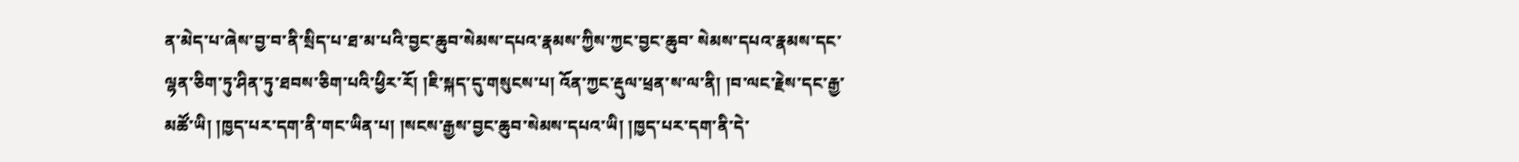ན་མེད་པ་ཞེས་བྱ་བ་ནི་སྲིད་པ་ཐ་མ་པའི་བྱང་ཆུབ་སེམས་དཔའ་རྣམས་ཀྱིས་ཀྱང་བྱང་ཆུབ་ སེམས་དཔའ་རྣམས་དང་ལྷན་ཅིག་ཏུ་ཤིན་ཏུ་ཐབས་ཅིག་པའི་ཕྱིར་རོ། །ཇི་སྐད་དུ་གསུངས་པ། འོན་ཀྱང་རྡུལ་ཕྲན་ས་ལ་ནི། །བ་ལང་རྗེས་དང་རྒྱ་མཚོ་ཡི། །ཁྱད་པར་དག་ནི་གང་ཡིན་པ། །སངས་རྒྱས་བྱང་ཆུབ་སེམས་དཔའ་ཡི། །ཁྱད་པར་དག་ནི་དེ་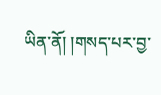ཡིན་ནོ། །གསད་པར་བྱ་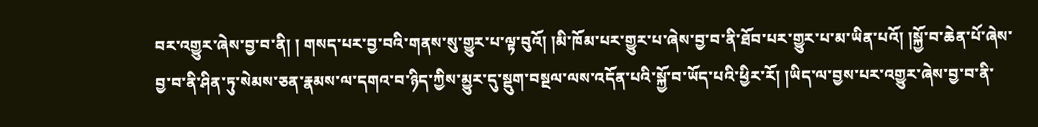བར་འགྱུར་ཞེས་བྱ་བ་ནི། ། གསད་པར་བྱ་བའི་གནས་སུ་གྱུར་པ་ལྟ་བུའོ། །མི་ཁོམ་པར་གྱུར་པ་ཞེས་བྱ་བ་ནི་ཐོབ་པར་གྱུར་པ་མ་ཡིན་པའོ། །སྐྱོ་བ་ཆེན་པོ་ཞེས་བྱ་བ་ནི་ཤིན་ཏུ་སེམས་ཅན་རྣམས་ལ་དགའ་བ་ཉིད་ཀྱིས་མྱུར་དུ་སྡུག་བསྔལ་ལས་འདོན་པའི་སྐྱོ་བ་ཡོད་པའི་ཕྱིར་རོ། །ཡིད་ལ་བྱས་པར་འགྱུར་ཞེས་བྱ་བ་ནི་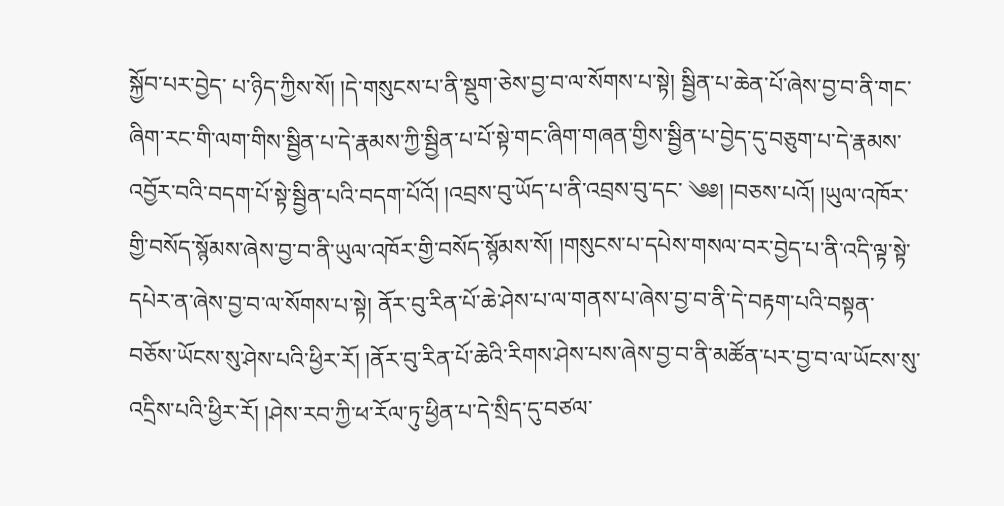སྐྱོབ་པར་བྱེད་ པ་ཉིད་ཀྱིས་སོ། །དེ་གསུངས་པ་ནི་སྡུག་ཅེས་བྱ་བ་ལ་སོགས་པ་སྟེ། སྦྱིན་པ་ཆེན་པོ་ཞེས་བྱ་བ་ནི་གང་ཞིག་རང་གི་ལག་གིས་སྦྱིན་པ་དེ་རྣམས་ཀྱི་སྦྱིན་པ་པོ་སྟེ་གང་ཞིག་གཞན་གྱིས་སྦྱིན་པ་བྱེད་དུ་བཅུག་པ་དེ་རྣམས་འབྱོར་བའི་བདག་པོ་སྟེ་སྦྱིན་པའི་བདག་པོའོ། །འབྲས་བུ་ཡོད་པ་ནི་འབྲས་བུ་དང་ ༄༅། །བཅས་པའོ། །ཡུལ་འཁོར་གྱི་བསོད་སྙོམས་ཞེས་བྱ་བ་ནི་ཡུལ་འཁོར་གྱི་བསོད་སྙོམས་སོ། །གསུངས་པ་དཔེས་གསལ་བར་བྱེད་པ་ནི་འདི་ལྟ་སྟེ་དཔེར་ན་ཞེས་བྱ་བ་ལ་སོགས་པ་སྟེ། ནོར་བུ་རིན་པོ་ཆེ་ཤེས་པ་ལ་གནས་པ་ཞེས་བྱ་བ་ནི་དེ་བརྟག་པའི་བསྟན་ བཅོས་ཡོངས་སུ་ཤེས་པའི་ཕྱིར་རོ། །ནོར་བུ་རིན་པོ་ཆེའི་རིགས་ཤེས་པས་ཞེས་བྱ་བ་ནི་མཚོན་པར་བྱ་བ་ལ་ཡོངས་སུ་འདྲིས་པའི་ཕྱིར་རོ། །ཤེས་རབ་ཀྱི་ཕ་རོལ་ཏུ་ཕྱིན་པ་དེ་སྲིད་དུ་བཙལ་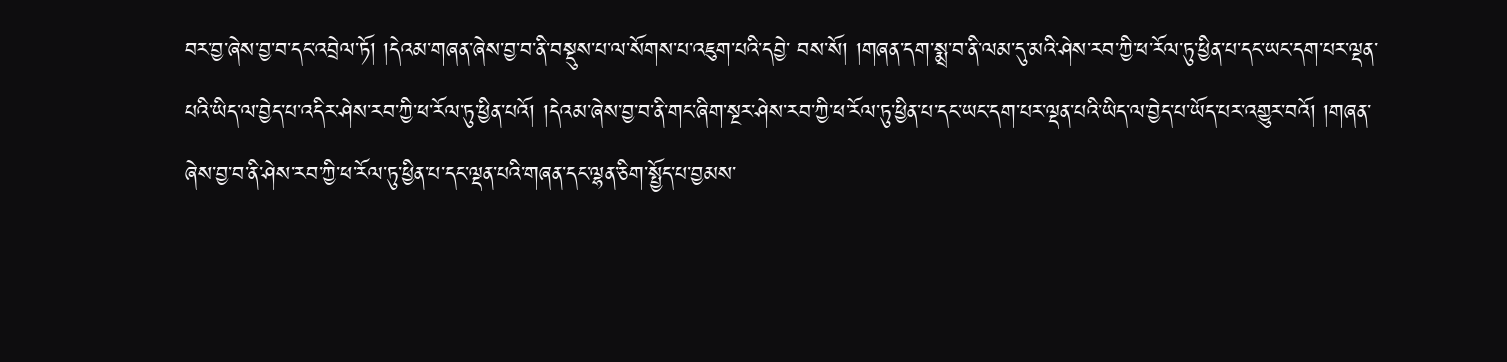བར་བྱ་ཞེས་བྱ་བ་དང་འབྲེལ་ཏོ། །དེའམ་གཞན་ཞེས་བྱ་བ་ནི་བསྡུས་པ་ལ་སོགས་པ་འཇུག་པའི་དབྱེ་ བས་སོ། །གཞན་དག་སྨྲ་བ་ནི་ལམ་དུ་མའི་ཤེས་རབ་ཀྱི་ཕ་རོལ་ཏུ་ཕྱིན་པ་དང་ཡང་དག་པར་ལྡན་པའི་ཡིད་ལ་བྱེད་པ་འདིར་ཤེས་རབ་ཀྱི་ཕ་རོལ་ཏུ་ཕྱིན་པའོ། །དེའམ་ཞེས་བྱ་བ་ནི་གང་ཞིག་སྔར་ཤེས་རབ་ཀྱི་ཕ་རོལ་ཏུ་ཕྱིན་པ་དང་ཡང་དག་པར་ལྡན་པའི་ཡིད་ལ་བྱེད་པ་ཡོད་པར་འགྱུར་བའོ། །གཞན་ ཞེས་བྱ་བ་ནི་ཤེས་རབ་ཀྱི་ཕ་རོལ་ཏུ་ཕྱིན་པ་དང་ལྡན་པའི་གཞན་དང་ལྷན་ཅིག་སྤྱོད་པ་བྱམས་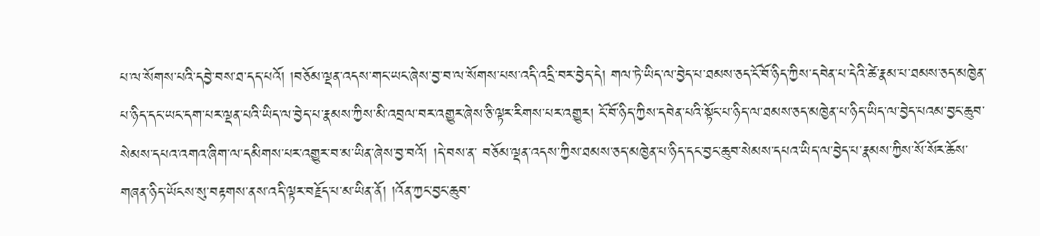པ་ལ་སོགས་པའི་དབྱེ་བས་ཐ་དད་པའོ། །བཅོམ་ལྡན་འདས་གང་ཡང་ཞེས་བྱ་བ་ལ་སོགས་པས་འདི་འདྲི་བར་བྱེད་དེ། གལ་ཏེ་ཡིད་ལ་བྱེད་པ་ཐམས་ཅད་ངོ་བོ་ཉིད་ཀྱིས་དབེན་པ་དེའི་ཚེ་རྣམ་པ་ཐམས་ཅད་མཁྱེན་ པ་ཉིད་དང་ཡང་དག་པར་ལྡན་པའི་ཡིད་ལ་བྱེད་པ་རྣམས་ཀྱིས་མི་འབྲལ་བར་འགྱུར་ཞེས་ཅི་ལྟར་རིགས་པར་འགྱུར། ངོ་བོ་ཉིད་ཀྱིས་དབེན་པའི་སྟོང་པ་ཉིད་ལ་ཐམས་ཅད་མཁྱེན་པ་ཉིད་ཡིད་ལ་བྱེད་པའམ་བྱང་ཆུབ་སེམས་དཔའ་འགའ་ཞིག་ལ་དམིགས་པར་འགྱུར་བ་མ་ཡིན་ཞེས་བྱ་བའོ། །དེ་བས་ན་ བཅོམ་ལྡན་འདས་ཀྱིས་ཐམས་ཅད་མཁྱེན་པ་ཉིད་དང་བྱང་ཆུབ་སེམས་དཔའ་ཡིད་ལ་བྱེད་པ་རྣམས་ཀྱིས་སོ་སོར་ཆོས་གཞན་ཉིད་ཡོངས་སུ་བརྟགས་ནས་འདི་ལྟར་བརྗོད་པ་མ་ཡིན་ནོ། །འོན་ཀྱང་བྱང་ཆུབ་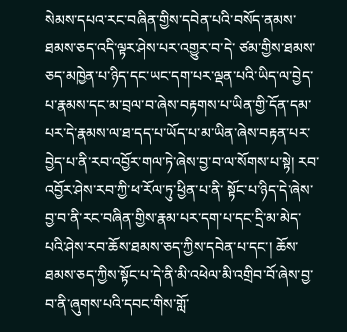སེམས་དཔའ་རང་བཞིན་གྱིས་དབེན་པའི་བསོད་ནམས་ཐམས་ཅད་འདི་ལྟར་ཤེས་པར་འགྱུར་བ་དེ་ ཙམ་གྱིས་ཐམས་ཅད་མཁྱེན་པ་ཉིད་དང་ཡང་དག་པར་ལྡན་པའི་ཡིད་ལ་བྱེད་པ་རྣམས་དང་མ་བྲལ་བ་ཞེས་བརྟགས་པ་ཡིན་གྱི་དོན་དམ་པར་དེ་རྣམས་ལ་ཐ་དད་པ་ཡོད་པ་མ་ཡིན་ཞེས་བརྟན་པར་བྱེད་པ་ནི་རབ་འབྱོར་གལ་ཏེ་ཞེས་བྱ་བ་ལ་སོགས་པ་སྟེ། རབ་འབྱོར་ཤེས་རབ་ཀྱི་ཕ་རོལ་ཏུ་ཕྱིན་པ་ནི་ སྟོང་པ་ཉིད་དེ་ཞེས་བྱ་བ་ནི་རང་བཞིན་གྱིས་རྣམ་པར་དག་པ་དང་དྲི་མ་མེད་པའི་ཤེས་རབ་ཆོས་ཐམས་ཅད་ཀྱིས་དབེན་པ་དང་། ཆོས་ཐམས་ཅད་ཀྱིས་སྟོང་པ་དེ་ནི་མི་འཕེལ་མི་འགྲིབ་བོ་ཞེས་བྱ་བ་ནི་ཞུགས་པའི་དབང་གིས་གློ་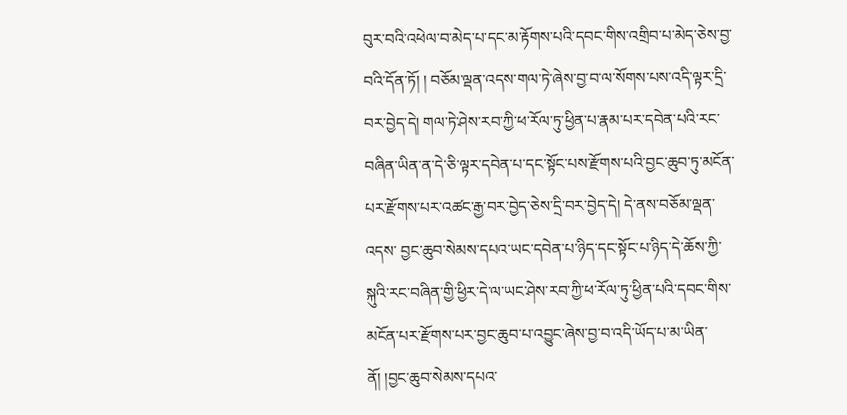བུར་བའི་འཕེལ་བ་མེད་པ་དང་མ་རྟོགས་པའི་དབང་གིས་འགྲིབ་པ་མེད་ཅེས་བྱ་བའི་དོན་ཏོ། ། བཅོམ་ལྡན་འདས་གལ་ཏེ་ཞེས་བྱ་བ་ལ་སོགས་པས་འདི་ལྟར་དྲི་བར་བྱེད་དེ། གལ་ཏེ་ཤེས་རབ་ཀྱི་ཕ་རོལ་ཏུ་ཕྱིན་པ་རྣམ་པར་དབེན་པའི་རང་བཞིན་ཡིན་ན་དེ་ཅི་ལྟར་དབེན་པ་དང་སྟོང་པས་རྫོགས་པའི་བྱང་ཆུབ་ཏུ་མངོན་པར་རྫོགས་པར་འཚང་རྒྱ་བར་བྱེད་ཅེས་དྲི་བར་བྱེད་དེ། དེ་ནས་བཅོམ་ལྡན་འདས་ བྱང་ཆུབ་སེམས་དཔའ་ཡང་དབེན་པ་ཉིད་དང་སྟོང་པ་ཉིད་དེ་ཆོས་ཀྱི་སྐུའི་རང་བཞིན་གྱི་ཕྱིར་དེ་ལ་ཡང་ཤེས་རབ་ཀྱི་ཕ་རོལ་ཏུ་ཕྱིན་པའི་དབང་གིས་མངོན་པར་རྫོགས་པར་བྱང་ཆུབ་པ་འབྱུང་ཞེས་བྱ་བ་འདི་ཡོད་པ་མ་ཡིན་ནོ། །བྱང་ཆུབ་སེམས་དཔའ་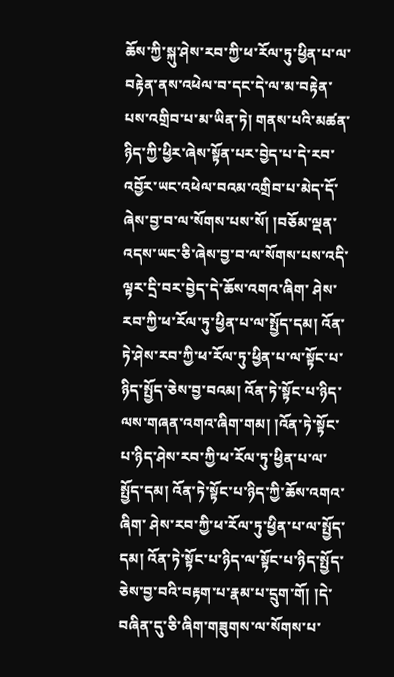ཆོས་ཀྱི་སྐུ་ཤེས་རབ་ཀྱི་ཕ་རོལ་ཏུ་ཕྱིན་པ་ལ་ བརྟེན་ནས་འཕེལ་བ་དང་དེ་ལ་མ་བརྟེན་པས་འགྲིབ་པ་མ་ཡིན་ཏེ། གནས་པའི་མཚན་ཉིད་ཀྱི་ཕྱིར་ཞེས་སྟོན་པར་བྱེད་པ་དེ་རབ་འབྱོར་ཡང་འཕེལ་བའམ་འགྲིབ་པ་མེད་དོ་ཞེས་བྱ་བ་ལ་སོགས་པས་སོ། །བཅོམ་ལྡན་འདས་ཡང་ཅི་ཞེས་བྱ་བ་ལ་སོགས་པས་འདི་ལྟར་དྲི་བར་བྱེད་དེ་ཆོས་འགའ་ཞིག་ ཤེས་རབ་ཀྱི་ཕ་རོལ་ཏུ་ཕྱིན་པ་ལ་སྤྱོད་དམ། འོན་ཏེ་ཤེས་རབ་ཀྱི་ཕ་རོལ་ཏུ་ཕྱིན་པ་ལ་སྟོང་པ་ཉིད་སྤྱོད་ཅེས་བྱ་བའམ། འོན་ཏེ་སྟོང་པ་ཉིད་ལས་གཞན་འགའ་ཞིག་གམ། །འོན་ཏེ་སྟོང་པ་ཉིད་ཤེས་རབ་ཀྱི་ཕ་རོལ་ཏུ་ཕྱིན་པ་ལ་སྤྱོད་དམ། འོན་ཏེ་སྟོང་པ་ཉིད་ཀྱི་ཆོས་འགའ་ཞིག་ ཤེས་རབ་ཀྱི་ཕ་རོལ་ཏུ་ཕྱིན་པ་ལ་སྤྱོད་དམ། འོན་ཏེ་སྟོང་པ་ཉིད་ལ་སྟོང་པ་ཉིད་སྤྱོད་ཅེས་བྱ་བའི་བརྟག་པ་རྣམ་པ་དྲུག་གོ། །དེ་བཞིན་དུ་ཅི་ཞིག་གཟུགས་ལ་སོགས་པ་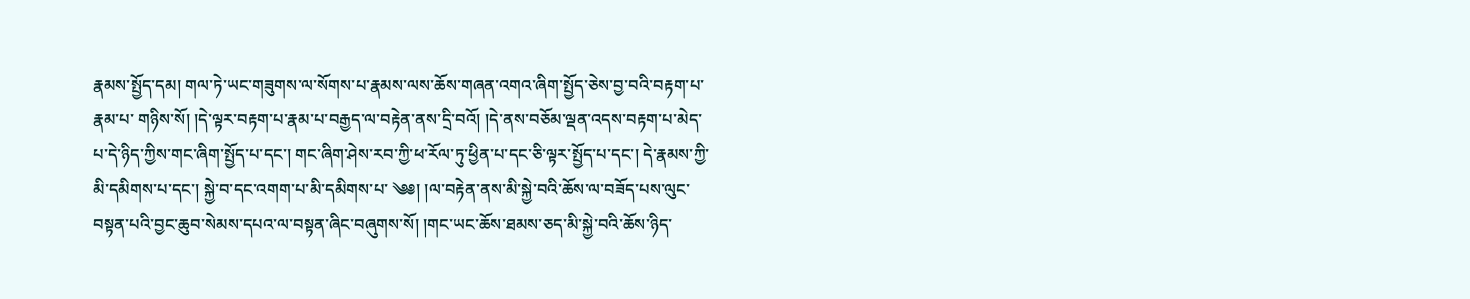རྣམས་སྤྱོད་དམ། གལ་ཏེ་ཡང་གཟུགས་ལ་སོགས་པ་རྣམས་ལས་ཆོས་གཞན་འགའ་ཞིག་སྤྱོད་ཅེས་བྱ་བའི་བརྟག་པ་རྣམ་པ་ གཉིས་སོ། །དེ་ལྟར་བརྟག་པ་རྣམ་པ་བརྒྱད་ལ་བརྟེན་ནས་དྲི་བའོ། །དེ་ནས་བཅོམ་ལྡན་འདས་བརྟག་པ་མེད་པ་དེ་ཉིད་ཀྱིས་གང་ཞིག་སྤྱོད་པ་དང་། གང་ཞིག་ཤེས་རབ་ཀྱི་ཕ་རོལ་ཏུ་ཕྱིན་པ་དང་ཅི་ལྟར་སྤྱོད་པ་དང་། དེ་རྣམས་ཀྱི་མི་དམིགས་པ་དང་། སྐྱེ་བ་དང་འགག་པ་མི་དམིགས་པ་ ༄༅། །ལ་བརྟེན་ནས་མི་སྐྱེ་བའི་ཆོས་ལ་བཟོད་པས་ལུང་བསྟན་པའི་བྱང་ཆུབ་སེམས་དཔའ་ལ་བསྟན་ཞིང་བཞུགས་སོ། །གང་ཡང་ཆོས་ཐམས་ཅད་མི་སྐྱེ་བའི་ཆོས་ཉིད་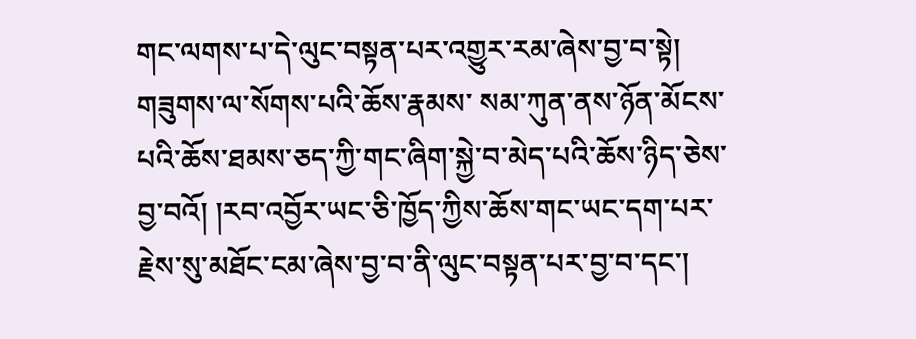གང་ལགས་པ་དེ་ལུང་བསྟན་པར་འགྱུར་རམ་ཞེས་བྱ་བ་སྟེ། གཟུགས་ལ་སོགས་པའི་ཆོས་རྣམས་ སམ་ཀུན་ནས་ཉོན་མོངས་པའི་ཆོས་ཐམས་ཅད་ཀྱི་གང་ཞིག་སྐྱེ་བ་མེད་པའི་ཆོས་ཉིད་ཅེས་བྱ་བའོ། །རབ་འབྱོར་ཡང་ཅི་ཁྱོད་ཀྱིས་ཆོས་གང་ཡང་དག་པར་རྗེས་སུ་མཐོང་ངམ་ཞེས་བྱ་བ་ནི་ལུང་བསྟན་པར་བྱ་བ་དང་།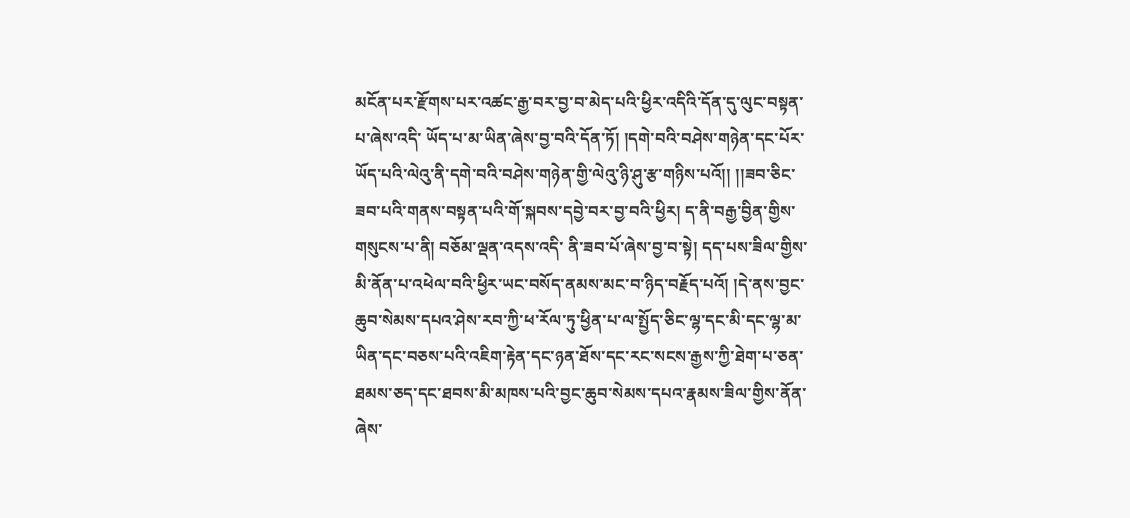མངོན་པར་རྫོགས་པར་འཚང་རྒྱ་བར་བྱ་བ་མེད་པའི་ཕྱིར་འདིའི་དོན་དུ་ལུང་བསྟན་པ་ཞེས་འདི་ ཡོད་པ་མ་ཡིན་ཞེས་བྱ་བའི་དོན་ཏོ། །དགེ་བའི་བཤེས་གཉེན་དང་པོར་ཡོད་པའི་ལེའུ་ནི་དགེ་བའི་བཤེས་གཉེན་གྱི་ལེའུ་ཉི་ཤུ་རྩ་གཉིས་པའོ།། །།ཟབ་ཅིང་ཟབ་པའི་གནས་བསྟན་པའི་གོ་སྐབས་དབྱེ་བར་བྱ་བའི་ཕྱིར། ད་ནི་བརྒྱ་བྱིན་གྱིས་གསུངས་པ་ནི། བཅོམ་ལྡན་འདས་འདི་ ནི་ཟབ་པོ་ཞེས་བྱ་བ་སྟེ། དད་པས་ཟིལ་གྱིས་མི་ནོན་པ་འཕེལ་བའི་ཕྱིར་ཡང་བསོད་ནམས་མང་བ་ཉིད་བརྗོད་པའོ། །དེ་ནས་བྱང་ཆུབ་སེམས་དཔའ་ཤེས་རབ་ཀྱི་ཕ་རོལ་ཏུ་ཕྱིན་པ་ལ་སྤྱོད་ཅིང་ལྷ་དང་མི་དང་ལྷ་མ་ཡིན་དང་བཅས་པའི་འཇིག་རྟེན་དང་ཉན་ཐོས་དང་རང་སངས་རྒྱས་ཀྱི་ཐེག་པ་ཅན་ ཐམས་ཅད་དང་ཐབས་མི་མཁས་པའི་བྱང་ཆུབ་སེམས་དཔའ་རྣམས་ཟིལ་གྱིས་ནོན་ཞེས་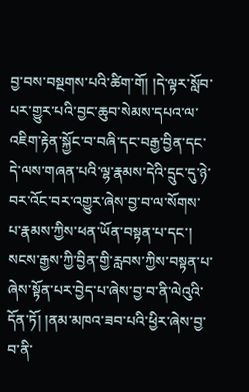བྱ་བས་བསྔགས་པའི་ཚིག་གོ། །དེ་ལྟར་སློབ་པར་གྱུར་པའི་བྱང་ཆུབ་སེམས་དཔའ་ལ་འཇིག་རྟེན་སྐྱོང་བ་བཞི་དང་བརྒྱ་བྱིན་དང་དེ་ལས་གཞན་པའི་ལྷ་རྣམས་དེའི་དྲུང་དུ་ཉེ་བར་འོང་བར་འགྱུར་ཞེས་བྱ་བ་ལ་སོགས་ པ་རྣམས་ཀྱིས་ཕན་ཡོན་བསྟན་པ་དང་། སངས་རྒྱས་ཀྱི་བྱིན་གྱི་རླབས་ཀྱིས་བསྟན་པ་ཞེས་སྟོན་པར་བྱེད་པ་ཞེས་བྱ་བ་ནི་ལེའུའི་དོན་ཏོ། །ནམ་མཁའ་ཟབ་པའི་ཕྱིར་ཞེས་བྱ་བ་ནི་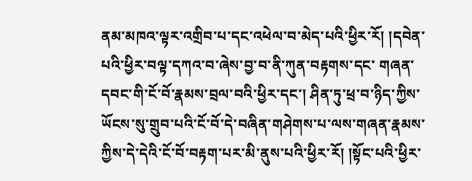ནམ་མཁའ་ལྟར་འགྲིབ་པ་དང་འཕེལ་བ་མེད་པའི་ཕྱིར་རོ། །དབེན་པའི་ཕྱིར་བལྟ་དཀའ་བ་ཞེས་བྱ་བ་ནི་ཀུན་བརྟགས་དང་ གཞན་དབང་གི་ངོ་བོ་རྣམས་བྲལ་བའི་ཕྱིར་དང་། ཤིན་ཏུ་ཕྲ་བ་ཉིད་ཀྱིས་ཡོངས་སུ་གྲུབ་པའི་ངོ་བོ་དེ་བཞིན་གཤེགས་པ་ལས་གཞན་རྣམས་ཀྱིས་དེ་དེའི་ངོ་བོ་བརྟག་པར་མི་ནུས་པའི་ཕྱིར་རོ། །སྟོང་པའི་ཕྱིར་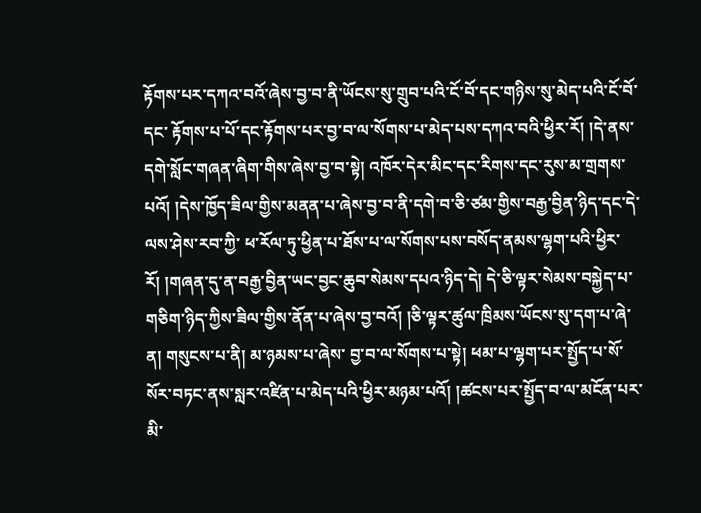རྟོགས་པར་དཀའ་བའོ་ཞེས་བྱ་བ་ནི་ཡོངས་སུ་གྲུབ་པའི་ངོ་བོ་དང་གཉིས་སུ་མེད་པའི་ངོ་བོ་དང་ རྟོགས་པ་པོ་དང་རྟོགས་པར་བྱ་བ་ལ་སོགས་པ་མེད་པས་དཀའ་བའི་ཕྱིར་རོ། །དེ་ནས་དགེ་སློང་གཞན་ཞིག་གིས་ཞེས་བྱ་བ་སྟེ། འཁོར་དེར་མིང་དང་རིགས་དང་རུས་མ་གྲགས་པའོ། །དེས་ཁྱོད་ཟིལ་གྱིས་མནན་པ་ཞེས་བྱ་བ་ནི་དགེ་བ་ཅི་ཙམ་གྱིས་བརྒྱ་བྱིན་ཉིད་དང་དེ་ལས་ཤེས་རབ་ཀྱི་ ཕ་རོལ་ཏུ་ཕྱིན་པ་ཐོས་པ་ལ་སོགས་པས་བསོད་ནམས་ལྷག་པའི་ཕྱིར་རོ། །གཞན་དུ་ན་བརྒྱ་བྱིན་ཡང་བྱང་ཆུབ་སེམས་དཔའ་ཉིད་དེ། དེ་ཅི་ལྟར་སེམས་བསྐྱེད་པ་གཅིག་ཉིད་ཀྱིས་ཟིལ་གྱིས་ནོན་པ་ཞེས་བྱ་བའོ། །ཅི་ལྟར་ཚུལ་ཁྲིམས་ཡོངས་སུ་དག་པ་ཞེ་ན། གསུངས་པ་ནི། མ་ཉམས་པ་ཞེས་ བྱ་བ་ལ་སོགས་པ་སྟེ། ཕམ་པ་ལྷག་པར་སྤྱོད་པ་སོ་སོར་བཏང་ནས་སླར་འཛིན་པ་མེད་པའི་ཕྱིར་མཉམ་པའོ། །ཚངས་པར་སྤྱོད་བ་ལ་མངོན་པར་མི་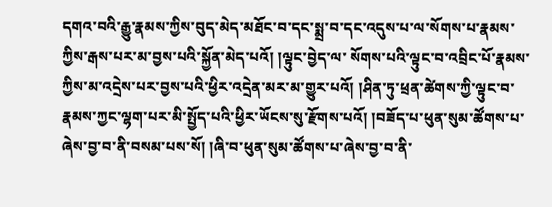དགའ་བའི་རྒྱུ་རྣམས་ཀྱིས་བུད་མེད་མཐོང་བ་དང་སྨྲ་བ་དང་འདུས་པ་ལ་སོགས་པ་རྣམས་ཀྱིས་རྒས་པར་མ་བྱས་པའི་སྐྱོན་མེད་པའོ། །ལྟུང་བྱེད་ལ་ སོགས་པའི་ལྟུང་བ་འབྲིང་པོ་རྣམས་ཀྱིས་མ་འདྲེས་པར་བྱས་པའི་ཕྱིར་འདྲེན་མར་མ་གྱུར་པའོ། །ཤིན་ཏུ་ཕྲན་ཚེགས་ཀྱི་ལྟུང་བ་རྣམས་ཀྱང་ལྷག་པར་མི་སྤྱོད་པའི་ཕྱིར་ཡོངས་སུ་རྫོགས་པའོ། །བཟོད་པ་ཕུན་སུམ་ཚོགས་པ་ཞེས་བྱ་བ་ནི་བསམ་པས་སོ། །ཞི་བ་ཕུན་སུམ་ཚོགས་པ་ཞེས་བྱ་བ་ནི་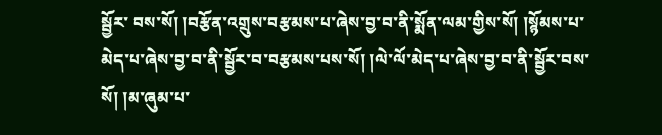སྦྱོར་ བས་སོ། །བརྩོན་འགྲུས་བརྩམས་པ་ཞེས་བྱ་བ་ནི་སྨོན་ལམ་གྱིས་སོ། །སྙོམས་པ་མེད་པ་ཞེས་བྱ་བ་ནི་སྦྱོར་བ་བརྩམས་པས་སོ། །ལེ་ལོ་མེད་པ་ཞེས་བྱ་བ་ནི་སྦྱོར་བས་སོ། །མ་ཞུམ་པ་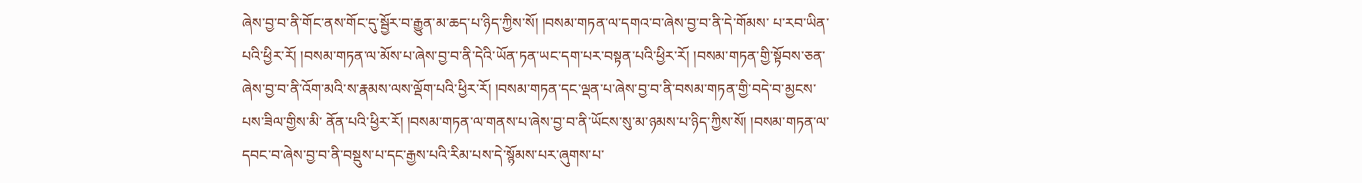ཞེས་བྱ་བ་ནི་གོང་ནས་གོང་དུ་སྦྱོར་བ་རྒྱུན་མ་ཆད་པ་ཉིད་ཀྱིས་སོ། །བསམ་གཏན་ལ་དགའ་བ་ཞེས་བྱ་བ་ནི་དེ་གོམས་ པ་རབ་ཡིན་པའི་ཕྱིར་རོ། །བསམ་གཏན་ལ་མོས་པ་ཞེས་བྱ་བ་ནི་དེའི་ཡོན་ཏན་ཡང་དག་པར་བསྟན་པའི་ཕྱིར་རོ། །བསམ་གཏན་གྱི་སྟོབས་ཅན་ཞེས་བྱ་བ་ནི་འོག་མའི་ས་རྣམས་ལས་ལྡོག་པའི་ཕྱིར་རོ། །བསམ་གཏན་དང་ལྡན་པ་ཞེས་བྱ་བ་ནི་བསམ་གཏན་གྱི་བདེ་བ་མྱངས་པས་ཟིལ་གྱིས་མི་ ནོན་པའི་ཕྱིར་རོ། །བསམ་གཏན་ལ་གནས་པ་ཞེས་བྱ་བ་ནི་ཡོངས་སུ་མ་ཉམས་པ་ཉིད་ཀྱིས་སོ། །བསམ་གཏན་ལ་དབང་བ་ཞེས་བྱ་བ་ནི་བསྡུས་པ་དང་རྒྱས་པའི་རིམ་པས་དེ་སྙོམས་པར་ཞུགས་པ་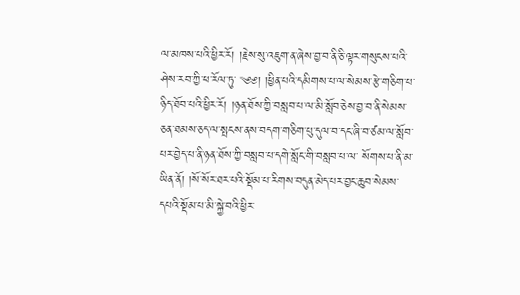ལ་མཁས་པའི་ཕྱིར་རོ། །རྗེས་སུ་འཇུག་ན་ཞེས་བྱ་བ་ནི་ཅི་ལྟར་གསུངས་པའི་ཤེས་རབ་ཀྱི་ཕ་རོལ་ཏུ་ ༄༅། །ཕྱིན་པའི་དམིགས་པ་ལ་སེམས་རྩེ་གཅིག་པ་ཉིད་ཐོབ་པའི་ཕྱིར་རོ། །ཉན་ཐོས་ཀྱི་བསླབ་པ་ལ་མི་སློབ་ཅེས་བྱ་བ་ནི་སེམས་ཅན་ཐམས་ཅད་ལ་སྤངས་ནས་བདག་གཅིག་པུ་དུལ་བ་དང་ཞི་བ་ཙམ་ལ་སློབ་པར་བྱེད་པ་ནི་ཉན་ཐོས་ཀྱི་བསླབ་པ་དགེ་སློང་གི་བསླབ་པ་ལ་ སོགས་པ་ནི་མ་ཡིན་ནོ། །སོ་སོར་ཐར་པའི་སྡོམ་པ་རིགས་བདུན་མེད་པར་བྱང་ཆུབ་སེམས་དཔའི་སྡོམ་པ་མི་སྐྱེ་བའི་ཕྱིར་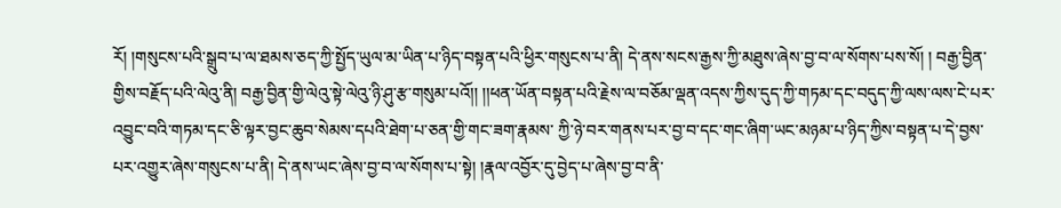རོ། །གསུངས་པའི་སྒྲུབ་པ་ལ་ཐམས་ཅད་ཀྱི་སྤྱོད་ཡུལ་མ་ཡིན་པ་ཉིད་བསྟན་པའི་ཕྱིར་གསུངས་པ་ནི། དེ་ནས་སངས་རྒྱས་ཀྱི་མཐུས་ཞེས་བྱ་བ་ལ་སོགས་པས་སོ། ། བརྒྱ་བྱིན་གྱིས་བརྗོད་པའི་ལེའུ་ནི། བརྒྱ་བྱིན་གྱི་ལེའུ་སྟེ་ལེའུ་ཉི་ཤུ་རྩ་གསུམ་པའོ།། །།ཕན་ཡོན་བསྟན་པའི་རྗེས་ལ་བཅོམ་ལྡན་འདས་ཀྱིས་དུད་ཀྱི་གཏམ་དང་བདུད་ཀྱི་ལས་ལས་ངེ་པར་འབྱུང་བའི་གཏམ་དང་ཅི་ལྟར་བྱང་ཆུབ་སེམས་དཔའི་ཐེག་པ་ཅན་གྱི་གང་ཟག་རྣམས་ ཀྱི་ཉེ་བར་གནས་པར་བྱ་བ་དང་གང་ཞིག་ཡང་མཉམ་པ་ཉིད་ཀྱིས་བསྟན་པ་དེ་བྱས་པར་འགྱུར་ཞེས་གསུངས་པ་ནི། དེ་ནས་ཡང་ཞེས་བྱ་བ་ལ་སོགས་པ་སྟེ། །རྣལ་འབྱོར་དུ་བྱེད་པ་ཞེས་བྱ་བ་ནི་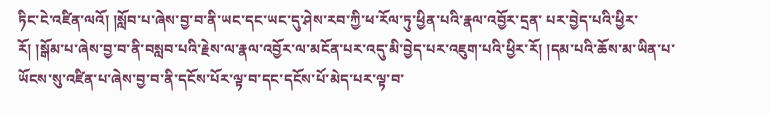ཏིང་ངེ་འཛིན་ལའོ། །སློབ་པ་ཞེས་བྱ་བ་ནི་ཡང་དང་ཡང་དུ་ཤེས་རབ་ཀྱི་ཕ་རོལ་ཏུ་ཕྱིན་པའི་རྣལ་འབྱོར་དྲན་ པར་བྱེད་པའི་ཕྱིར་རོ། །སྒོམ་པ་ཞེས་བྱ་བ་ནི་བསླབ་པའི་རྗེས་ལ་རྣལ་འབྱོར་ལ་མངོན་པར་འདུ་མི་བྱེད་པར་འཇུག་པའི་ཕྱིར་རོ། །དམ་པའི་ཆོས་མ་ཡིན་པ་ཡོངས་སུ་འཛིན་པ་ཞེས་བྱ་བ་ནི་དངོས་པོར་ལྟ་བ་དང་དངོས་པོ་མེད་པར་ལྟ་བ་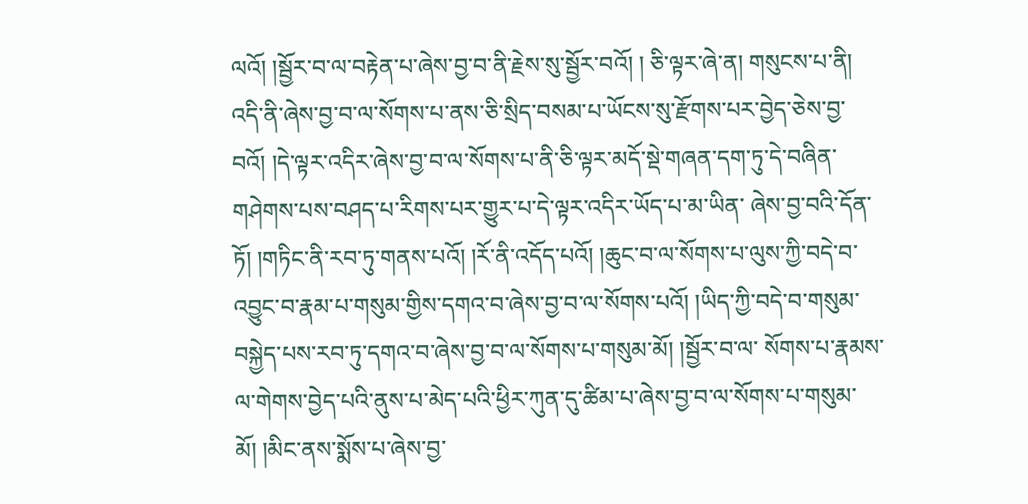ལའོ། །སྦྱོར་བ་ལ་བརྟེན་པ་ཞེས་བྱ་བ་ནི་རྗེས་སུ་སྦྱོར་བའོ། ། ཅི་ལྟར་ཞེ་ན། གསུངས་པ་ནི། འདི་ནི་ཞེས་བྱ་བ་ལ་སོགས་པ་ནས་ཅི་སྲིད་བསམ་པ་ཡོངས་སུ་རྫོགས་པར་བྱེད་ཅེས་བྱ་བའོ། །དེ་ལྟར་འདིར་ཞེས་བྱ་བ་ལ་སོགས་པ་ནི་ཅི་ལྟར་མདོ་སྡེ་གཞན་དག་ཏུ་དེ་བཞིན་གཤེགས་པས་བཤད་པ་རིགས་པར་གྱུར་པ་དེ་ལྟར་འདིར་ཡོད་པ་མ་ཡིན་ ཞེས་བྱ་བའི་དོན་ཏོ། །གཏིང་ནི་རབ་ཏུ་གནས་པའོ། །རོ་ནི་འདོད་པའོ། །ཆུང་བ་ལ་སོགས་པ་ལུས་ཀྱི་བདེ་བ་འབྱུང་བ་རྣམ་པ་གསུམ་གྱིས་དགའ་བ་ཞེས་བྱ་བ་ལ་སོགས་པའོ། །ཡིད་ཀྱི་བདེ་བ་གསུམ་བསྐྱེད་པས་རབ་ཏུ་དགའ་བ་ཞེས་བྱ་བ་ལ་སོགས་པ་གསུམ་མོ། །སྦྱོར་བ་ལ་ སོགས་པ་རྣམས་ལ་གེགས་བྱེད་པའི་ནུས་པ་མེད་པའི་ཕྱིར་ཀུན་དུ་ཚིམ་པ་ཞེས་བྱ་བ་ལ་སོགས་པ་གསུམ་མོ། །མིང་ནས་སྨོས་པ་ཞེས་བྱ་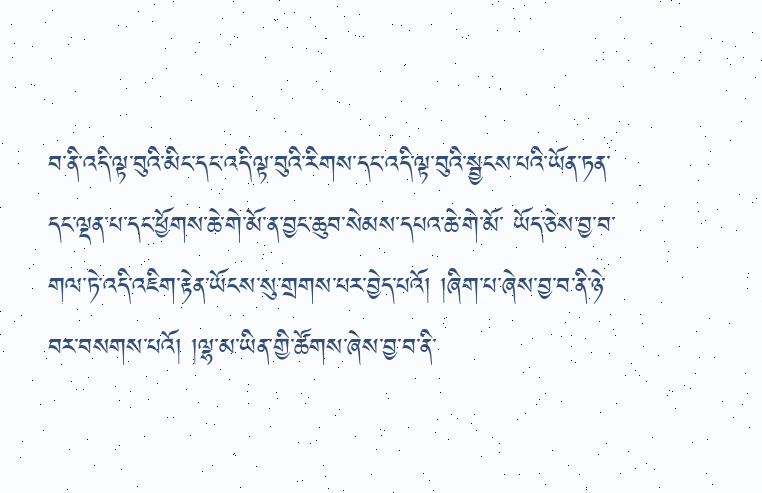བ་ནི་འདི་ལྟ་བུའི་མིང་དང་འདི་ལྟ་བུའི་རིགས་དང་འདི་ལྟ་བུའི་སྦྱངས་པའི་ཡོན་ཏན་དང་ལྡན་པ་དང་ཕྱོགས་ཆེ་གེ་མོ་ན་བྱང་ཆུབ་སེམས་དཔའ་ཆེ་གེ་མོ་ ཡོད་ཅེས་བྱ་བ་གལ་ཏེ་འདི་འཇིག་རྟེན་ཡོངས་སུ་གྲགས་པར་བྱེད་པའོ། །ཞིག་པ་ཞེས་བྱ་བ་ནི་ཉེ་བར་བསགས་པའོ། །ལྷ་མ་ཡིན་གྱི་ཚོགས་ཞེས་བྱ་བ་ནི་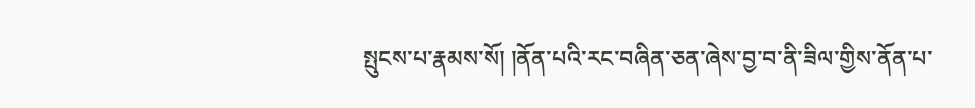སྤུངས་པ་རྣམས་སོ། །ནོན་པའི་རང་བཞིན་ཅན་ཞེས་བྱ་བ་ནི་ཟིལ་གྱིས་ནོན་པ་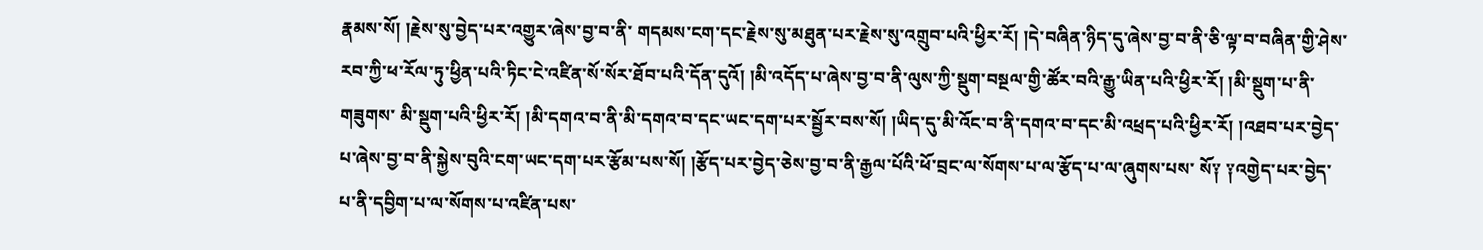རྣམས་སོ། །རྗེས་སུ་བྱེད་པར་འགྱུར་ཞེས་བྱ་བ་ནི་ གདམས་ངག་དང་རྗེས་སུ་མཐུན་པར་རྗེས་སུ་འགྲུབ་པའི་ཕྱིར་རོ། །དེ་བཞིན་ཉིད་དུ་ཞེས་བྱ་བ་ནི་ཅི་ལྟ་བ་བཞིན་གྱི་ཤེས་རབ་ཀྱི་ཕ་རོལ་ཏུ་ཕྱིན་པའི་ཏིང་ངེ་འཛིན་སོ་སོར་ཐོབ་པའི་དོན་དུའོ། །མི་འདོད་པ་ཞེས་བྱ་བ་ནི་ལུས་ཀྱི་སྡུག་བསྔལ་གྱི་ཚོར་བའི་རྒྱུ་ཡིན་པའི་ཕྱིར་རོ། །མི་སྡུག་པ་ནི་གཟུགས་ མི་སྡུག་པའི་ཕྱིར་རོ། །མི་དགའ་བ་ནི་མི་དགའ་བ་དང་ཡང་དག་པར་སྦྱོར་བས་སོ། །ཡིད་དུ་མི་འོང་བ་ནི་དགའ་བ་དང་མི་འཕྲད་པའི་ཕྱིར་རོ། །འཐབ་པར་བྱེད་པ་ཞེས་བྱ་བ་ནི་སྐྱེས་བུའི་ངག་ཡང་དག་པར་རྩོམ་པས་སོ། །རྩོད་པར་བྱེད་ཅེས་བྱ་བ་ནི་རྒྱལ་པོའི་ཕོ་བྲང་ལ་སོགས་པ་ལ་རྩོད་པ་ལ་ཞུགས་པས་ སོ༑ ༑འགྱེད་པར་བྱེད་པ་ནི་དབྱིག་པ་ལ་སོགས་པ་འཛིན་པས་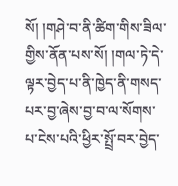སོ། །གཤེ་བ་ནི་ཚིག་གིས་ཟིལ་གྱིས་ནོན་པས་སོ། །གལ་ཏེ་དེ་ལྟར་བྱེད་པ་ནི་ཁྱེད་ནི་གསད་པར་བྱ་ཞེས་བྱ་བ་ལ་སོགས་པ་ངེས་པའི་ཕྱིར་སྤྲོ་བར་བྱེད་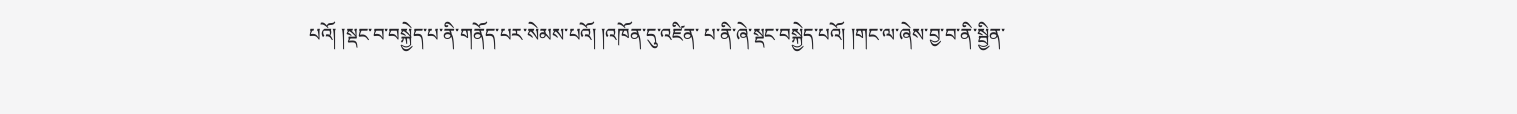པའོ། །སྡང་བ་བསྐྱེད་པ་ནི་གནོད་པར་སེམས་པའོ། །འཁོན་དུ་འཛིན་ པ་ནི་ཞེ་སྡང་བསྐྱེད་པའོ། །གང་ལ་ཞེས་བྱ་བ་ནི་སྦྱིན་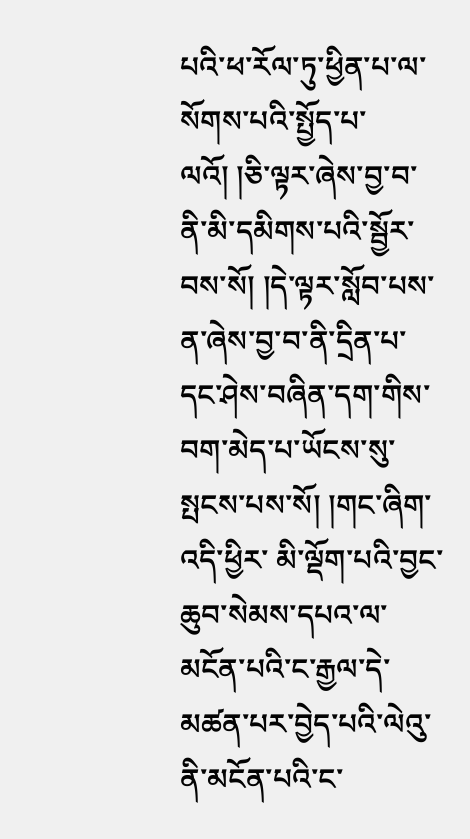པའི་ཕ་རོལ་ཏུ་ཕྱིན་པ་ལ་སོགས་པའི་སྤྱོད་པ་ལའོ། །ཅི་ལྟར་ཞེས་བྱ་བ་ནི་མི་དམིགས་པའི་སྦྱོར་བས་སོ། །དེ་ལྟར་སློབ་པས་ན་ཞེས་བྱ་བ་ནི་དྲིན་པ་དང་ཤེས་བཞིན་དག་གིས་བག་མེད་པ་ཡོངས་སུ་སྤངས་པས་སོ། །གང་ཞིག་འདི་ཕྱིར་ མི་ལྡོག་པའི་བྱང་ཆུབ་སེམས་དཔའ་ལ་མངོན་པའི་ང་རྒྱལ་དེ་མཚན་པར་བྱེད་པའི་ལེའུ་ནི་མངོན་པའི་ང་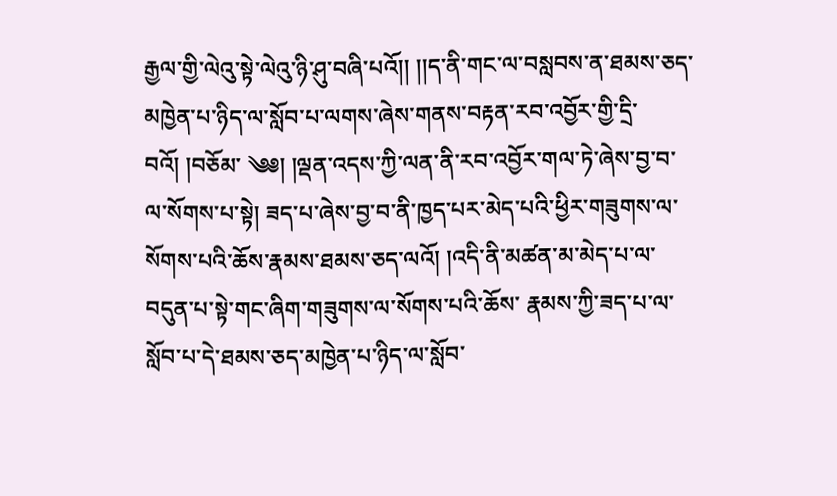རྒྱལ་གྱི་ལེའུ་སྟེ་ལེའུ་ཉི་ཤུ་བཞི་པའོ།། །།ད་ནི་གང་ལ་བསླབས་ན་ཐམས་ཅད་མཁྱེན་པ་ཉིད་ལ་སློབ་པ་ལགས་ཞེས་གནས་བརྟན་རབ་འབྱོར་གྱི་དྲི་བའོ། །བཅོམ་ ༄༅། །ལྡན་འདས་ཀྱི་ལན་ནི་རབ་འབྱོར་གལ་ཏེ་ཞེས་བྱ་བ་ལ་སོགས་པ་སྟེ། ཟད་པ་ཞེས་བྱ་བ་ནི་ཁྱད་པར་མེད་པའི་ཕྱིར་གཟུགས་ལ་སོགས་པའི་ཆོས་རྣམས་ཐམས་ཅད་ལའོ། །འདི་ནི་མཚན་མ་མེད་པ་ལ་བདུན་པ་སྟེ་གང་ཞིག་གཟུགས་ལ་སོགས་པའི་ཆོས་ རྣམས་ཀྱི་ཟད་པ་ལ་སློབ་པ་དེ་ཐམས་ཅད་མཁྱེན་པ་ཉིད་ལ་སློབ་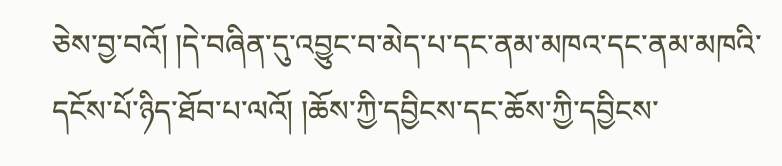ཅེས་བྱ་བའོ། །དེ་བཞིན་དུ་འབྱུང་བ་མེད་པ་དང་ནམ་མཁའ་དང་ནམ་མཁའི་དངོས་པོ་ཉིད་ཐོབ་པ་ལའོ། །ཆོས་ཀྱི་དབྱིངས་དང་ཆོས་ཀྱི་དབྱིངས་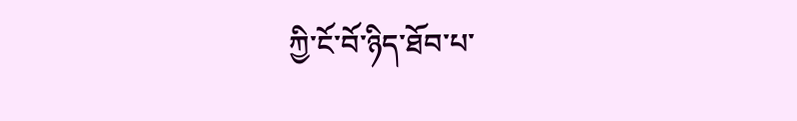ཀྱི་ངོ་བོ་ཉིད་ཐོབ་པ་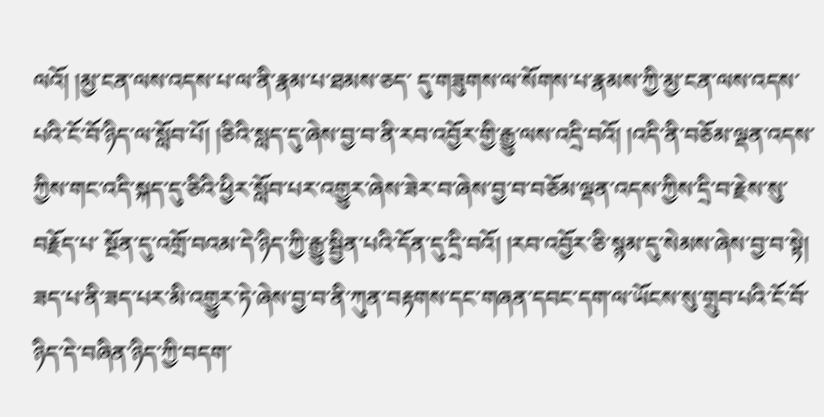ལའོ། །མྱ་ངན་ལས་འདས་པ་ལ་ནི་རྣམ་པ་ཐམས་ཅད་ དུ་གཟུགས་ལ་སོགས་པ་རྣམས་ཀྱི་མྱ་ངན་ལས་འདས་པའི་ངོ་བོ་ཉིད་ལ་སློབ་པོ། །ཅིའི་སླད་དུ་ཞེས་བྱ་བ་ནི་རབ་འབྱོར་གྱི་རྒྱུ་ལས་འདྲི་བའོ། །འདི་ནི་བཅོམ་ལྡན་འདས་ཀྱིས་གང་འདི་སྐད་དུ་ཅིའི་ཕྱིར་སློབ་པར་འགྱུར་ཞེས་ཟེར་བ་ཞེས་བྱ་བ་བཅོམ་ལྡན་འདས་ཀྱིས་དྲི་བ་རྗེས་སུ་བརྗོད་པ་ སྔོན་དུ་འགྲོ་བའམ་དེ་ཉིད་ཀྱི་རྒྱུ་སྦྱིན་པའི་དོན་དུ་དྲི་བའོ། །རབ་འབྱོར་ཅི་སྙམ་དུ་སེམས་ཞེས་བྱ་བ་སྟེ། ཟད་པ་ནི་ཟད་པར་མི་འགྱུར་ཏེ་ཞེས་བྱ་བ་ནི་ཀུན་བརྟགས་དང་གཞན་དབང་དག་ལ་ཡོངས་སུ་གྲུབ་པའི་ངོ་བོ་ཉིད་དེ་བཞིན་ཉིད་ཀྱི་བདག་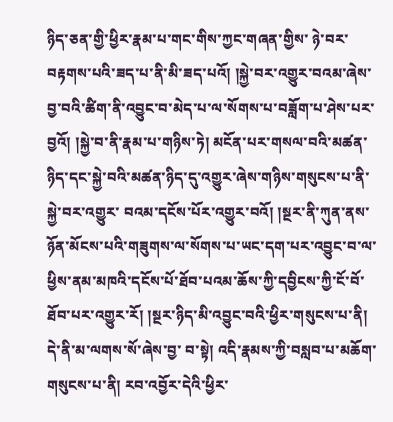ཉིད་ཅན་གྱི་ཕྱིར་རྣམ་པ་གང་གིས་ཀྱང་གཞན་གྱིས་ ཉེ་བར་བརྟགས་པའི་ཟད་པ་ནི་མི་ཟད་པའོ། །སྐྱེ་བར་འགྱུར་བའམ་ཞེས་བྱ་བའི་ཚིག་ནི་འབྱུང་བ་མེད་པ་ལ་སོགས་པ་བཟློག་པ་ཤེས་པར་བྱའོ། །སྐྱེ་བ་ནི་རྣམ་པ་གཉིས་ཏེ། མངོན་པར་གསལ་བའི་མཚན་ཉིད་དང་སྐྱེ་བའི་མཚན་ཉིད་དུ་འགྱུར་ཞེས་གཉིས་གསུངས་པ་ནི་སྐྱེ་བར་འགྱུར་ བའམ་དངོས་པོར་འགྱུར་བའོ། །སྔར་ནི་ཀུན་ནས་ཉོན་མོངས་པའི་གཟུགས་ལ་སོགས་པ་ཡང་དག་པར་འབྱུང་བ་ལ་ཕྱིས་ནམ་མཁའི་དངོས་པོ་ཐོབ་པའམ་ཆོས་ཀྱི་དབྱིངས་ཀྱི་ངོ་བོ་ཐོབ་པར་འགྱུར་རོ། །སྔར་ཉིད་མི་འབྱུང་བའི་ཕྱིར་གསུངས་པ་ནི། དེ་ནི་མ་ལགས་སོ་ཞེས་བྱ་ བ་སྟེ། འདི་རྣམས་ཀྱི་བསླབ་པ་མཆོག་གསུངས་པ་ནི། རབ་འབྱོར་དེའི་ཕྱིར་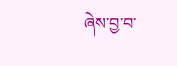ཞེས་བྱ་བ་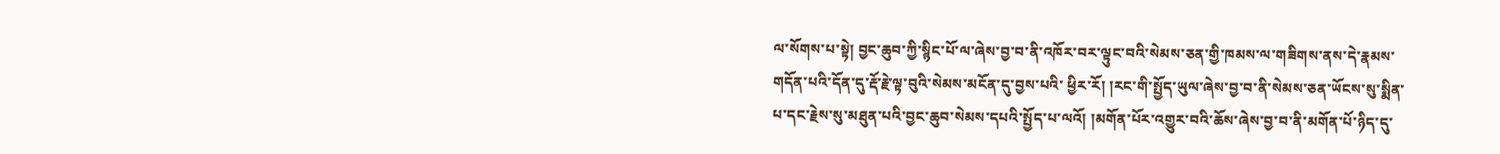ལ་སོགས་པ་སྟེ། བྱང་ཆུབ་ཀྱི་སྙིང་པོ་ལ་ཞེས་བྱ་བ་ནི་འཁོར་བར་ལྟུང་བའི་སེམས་ཅན་གྱི་ཁམས་ལ་གཟིགས་ནས་དེ་རྣམས་གདོན་པའི་དོན་དུ་རྡོ་རྗེ་ལྟ་བུའི་སེམས་མངོན་དུ་བྱས་པའི་ ཕྱིར་རོ། །རང་གི་སྤྱོད་ཡུལ་ཞེས་བྱ་བ་ནི་སེམས་ཅན་ཡོངས་སུ་སྨིན་པ་དང་རྗེས་སུ་མཐུན་པའི་བྱང་ཆུབ་སེམས་དཔའི་སྤྱོད་པ་ལའོ། །མགོན་པོར་འགྱུར་བའི་ཆོས་ཞེས་བྱ་བ་ནི་མགོན་པོ་ཉིད་དུ་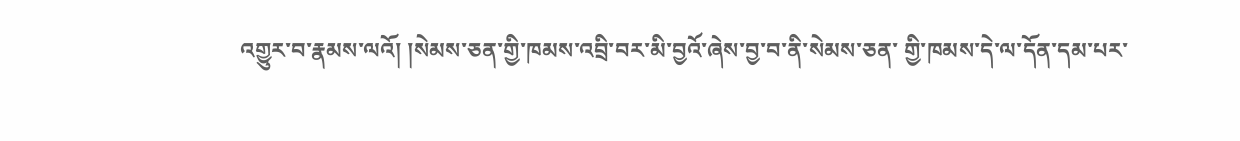འགྱུར་བ་རྣམས་ལའོ། །སེམས་ཅན་གྱི་ཁམས་འབྲི་བར་མི་བྱའོ་ཞེས་བྱ་བ་ནི་སེམས་ཅན་ གྱི་ཁམས་དེ་ལ་དོན་དམ་པར་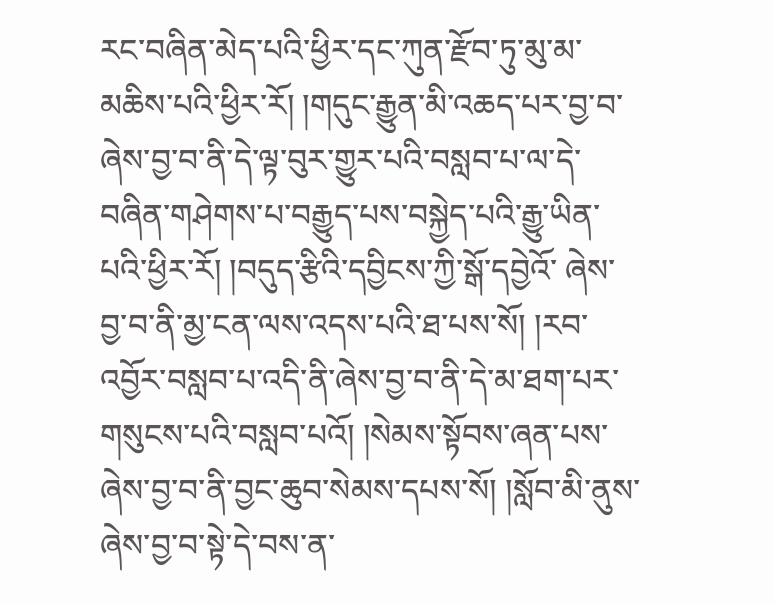རང་བཞིན་མེད་པའི་ཕྱིར་དང་ཀུན་རྫོབ་ཏུ་མུ་མ་མཆིས་པའི་ཕྱིར་རོ། །གདུང་རྒྱུན་མི་འཆད་པར་བྱ་བ་ཞེས་བྱ་བ་ནི་དེ་ལྟ་བུར་གྱུར་པའི་བསླབ་པ་ལ་དེ་བཞིན་གཤེགས་པ་བརྒྱུད་པས་བསྐྱེད་པའི་རྒྱུ་ཡིན་པའི་ཕྱིར་རོ། །བདུད་རྩིའི་དབྱིངས་ཀྱི་སྒོ་དབྱེའོ་ ཞེས་བྱ་བ་ནི་མྱ་ངན་ལས་འདས་པའི་ཐ་པས་སོ། །རབ་འབྱོར་བསླབ་པ་འདི་ནི་ཞེས་བྱ་བ་ནི་དེ་མ་ཐག་པར་གསུངས་པའི་བསླབ་པའོ། །སེམས་སྟོབས་ཞན་པས་ཞེས་བྱ་བ་ནི་བྱང་ཆུབ་སེམས་དཔས་སོ། །སློབ་མི་ནུས་ཞེས་བྱ་བ་སྟེ་དེ་བས་ན་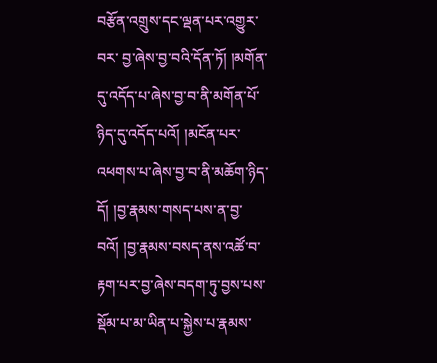བརྩོན་འགྲུས་དང་ལྡན་པར་འགྱུར་བར་ བྱ་ཞེས་བྱ་བའི་དོན་ཏོ། །མགོན་དུ་འདོད་པ་ཞེས་བྱ་བ་ནི་མགོན་པོ་ཉིད་དུ་འདོད་པའོ། །མངོན་པར་འཕགས་པ་ཞེས་བྱ་བ་ནི་མཆོག་ཉིད་དོ། །བྱ་རྣམས་གསད་པས་ན་བྱ་བའོ། །བྱ་རྣམས་བསད་ནས་འཚོ་བ་རྟག་པར་བྱ་ཞེས་བདག་ཏུ་བྱས་པས་སྡོམ་པ་མ་ཡིན་པ་སྐྱེས་པ་རྣམས་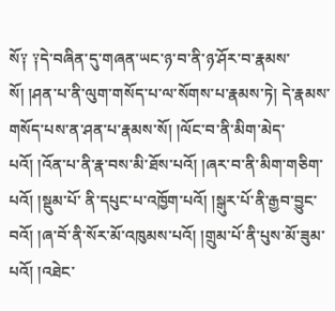སོ༑ ༑དེ་བཞིན་དུ་གཞན་ཡང་ཉ་བ་ནི་ཉ་ཤོར་བ་རྣམས་སོ། །ཤན་པ་ནི་ལུག་གསོད་པ་ལ་སོགས་པ་རྣམས་ཏེ། དེ་རྣམས་གསོད་པས་ན་ཤན་པ་རྣམས་སོ། །ལོང་བ་ནི་མིག་མེད་པའོ། །འོན་པ་ནི་རྣ་བས་མི་ཐོས་པའོ། །ཞར་བ་ནི་མིག་གཅིག་པའོ། །སྡུམ་པོ་ ནི་དཔུང་པ་འཁྱོག་པའོ། །སྒུར་པོ་ནི་རྒྱབ་བྱུང་བའོ། །ཞ་བོ་ནི་སོར་མོ་འཁུམས་པའོ། །གྲུམ་པོ་ནི་པུས་མོ་ཟུམ་པའོ། །འཐེང་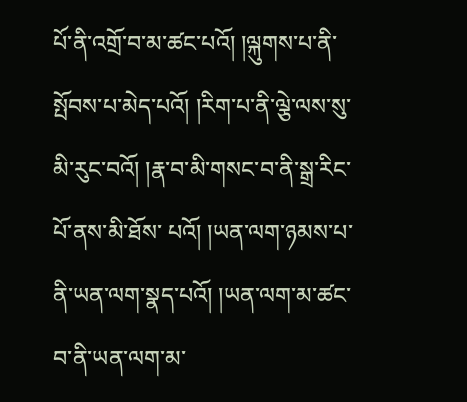པོ་ནི་འགྲོ་བ་མ་ཚང་པའོ། །ལྐུགས་པ་ནི་སྤོབས་པ་མེད་པའོ། །རིག་པ་ནི་ལྕེ་ལས་སུ་མི་རུང་བའོ། །རྣ་བ་མི་གསང་བ་ནི་སྒྲ་རིང་པོ་ནས་མི་ཐོས་ པའོ། །ཡན་ལག་ཉམས་པ་ནི་ཡན་ལག་སྣད་པའོ། །ཡན་ལག་མ་ཚང་བ་ནི་ཡན་ལག་མ་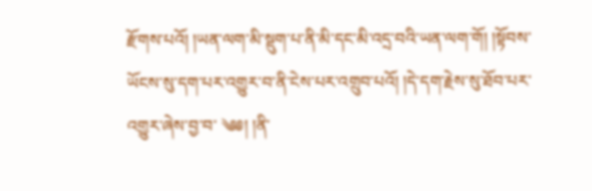རྫོགས་པའོ། །ཡན་ལག་མི་སྡུག་པ་ནི་མི་དང་མི་འདྲ་བའི་ཡན་ལག་གོ། །སྟོབས་ཡོངས་སུ་དག་པར་འགྱུར་བ་ནི་ངེས་པར་འགྲུབ་པའོ། །དེ་དག་རྗེས་སུ་ཐོབ་པར་འགྱུར་ཞེས་བྱ་བ་ ༄༅། །ནི་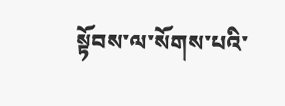སྟོབས་ལ་སོགས་པའི་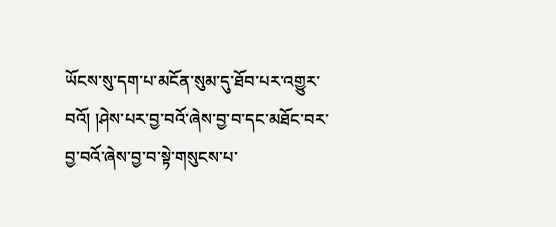ཡོངས་སུ་དག་པ་མངོན་སུམ་དུ་ཐོབ་པར་འགྱུར་བའོ། །ཤེས་པར་བྱ་བའོ་ཞེས་བྱ་བ་དང་མཐོང་བར་བྱ་བའོ་ཞེས་བྱ་བ་སྟེ་གསུངས་པ་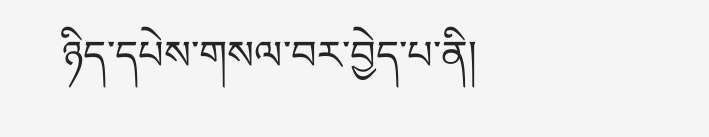ཉིད་དཔེས་གསལ་བར་བྱེད་པ་ནི།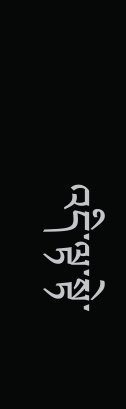འདི་ལྟ་སྟེ་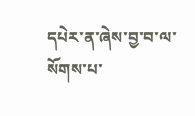དཔེར་ན་ཞེས་བྱ་བ་ལ་སོགས་པ་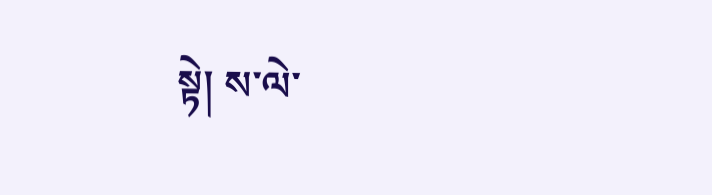སྟེ། ས་ལེ་